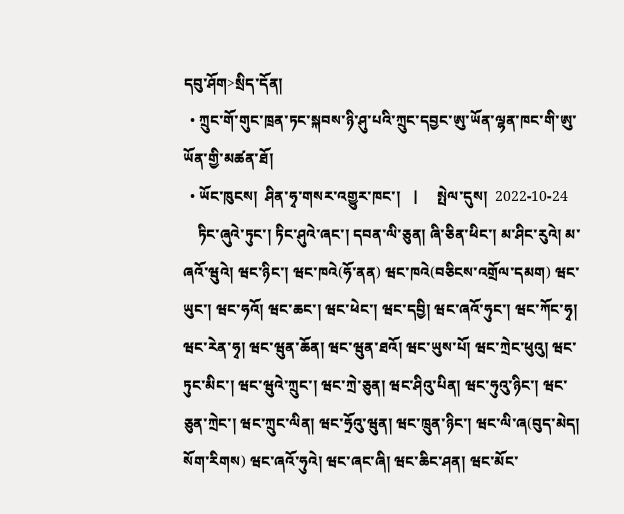དབུ་ཤོག>སྲིད་དོན།
  • ཀྲུང་གོ་གུང་ཁྲན་ཏང་སྐབས་ཉི་ཤུ་པའི་ཀྲུང་དབྱང་ཨུ་ཡོན་ལྷན་ཁང་གི་ཨུ་ཡོན་གྱི་མཚན་ཐོ།
  • ཡོང་ཁུངས།  ཤིན་ཧྭ་གསར་འགྱུར་ཁང་།   |     སྤེལ་དུས།  2022-10-24
    ཏིང་ཞུའེ་ཏུང་། ཏིང་ཤུའེ་ཞང་། དབན་ལི་ཅུན། ཞི་ཅིན་ཕིང་། མ་ཤིང་རུའེ། མ་ཞའོ་ཝུའེ། ཝང་ཉིང་། ཝང་ཁའེ(ཧོ་ནན) ཝང་ཁའེ(བཅིངས་འགྲོལ་དམག) ཝང་ཡུང་། ཝང་ཧའོ། ཝང་ཆང་། ཝང་ཕེང་། ཝང་དབྱི། ཝང་ཞའོ་ཧུང་། ཝང་ཀོང་ཧྭ། ཝང་རེན་ཧྭ། ཝང་ཝུན་ཆོན། ཝང་ཝུན་ཐའོ། ཝང་ཡུས་པོ། ཝང་ཀྲེང་ཕུའུ། ཝང་ཏུང་མིང་། ཝང་ཝུའེ་ཀྲུང་། ཝང་ཀྲེ་ཅུན། ཝང་ཤིའུ་པིན། ཝང་ཧུའུ་ཉིང་། ཝང་ཅུན་ཀྲེང་། ཝང་ཀྲུང་ལིན། ཝང་ཧྲོའུ་ཝུན། ཝང་ཁྲུན་ཉིང་། ཝང་ལི་ཞ(བུད་མེད། སོག་རིགས) ཝང་ཞའོ་ཧུའེ། ཝང་ཞང་ཞི། ཝང་ཆིང་ཤན། ཝང་མོང་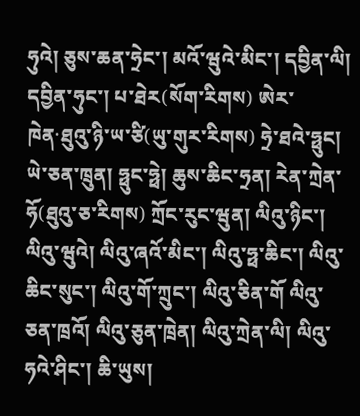ཧུའེ། ཅུས་ཆན་ཧྲེང་། མའོ་ཝུའེ་མིང་། དབྱིན་ལི། དབྱིན་ཧུང་། པ་ཐེར(སོག་རིགས) ཨེར་ཁེན·ཐུའུ་ཉི་ཡ་ཙི(ཡུ་གུར་རིགས) ཧྲེ་ཐའེ་ཧྥུང། ཡེ་ཅན་ཁྲུན། ཧྥུང་ཧྥེ། ཆུས་ཆིང་ཧྲན། རེན་ཀྲེན་ཧོ(ཐུའུ་ཅ་རིགས) ཀྲོང་རུང་ཝུན། ལིའུ་ཉིང་། ལིའུ་ཝུའེ། ལིའུ་ཞའོ་མིང་། ལིའུ་ཧྥ་ཆིང་། ལིའུ་ཆིང་སུང་། ལིའུ་གོ་ཀྲུང་། ལིའུ་ཅིན་གོ ལིའུ་ཅན་ཁྲའོ། ལིའུ་ཅུན་ཁྲེན། ལིའུ་ཀྲེན་ལི། ལིའུ་ཧའེ་ཤིང་། ཆི་ཡུས།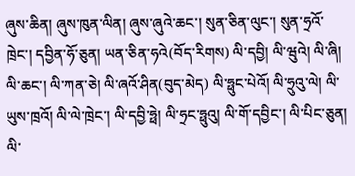ཞུས་ཆིན། ཞུས་ཁུན་ལིན། ཞུས་ཞུའེ་ཆང་། སུན་ཅིན་ལུང་། སུན་ཧྲའོ་ཁྲེང་། དབྱིན་ཧོ་ཅུན། ཡན་ཅིན་ཧའེ(བོད་རིགས) ལི་དབྱི། ལི་ཝུའེ། ལི་ཞི། ལི་ཆང་། ལི་ཀན་ཅེ། ལི་ཞའོ་ཤིན(བུད་མེད) ལི་ཧྥུང་པེའོ། ལི་ཧྲུའུ་ལེ། ལི་ཡུས་ཁྲའོ། ལི་ལེ་ཁྲེང་། ལི་དབྱི་ཧྥེ། ལི་ཧྲང་ཧྥུའུ། ལི་གོ་དབྱིང་། ལི་པིང་ཅུན། ལི་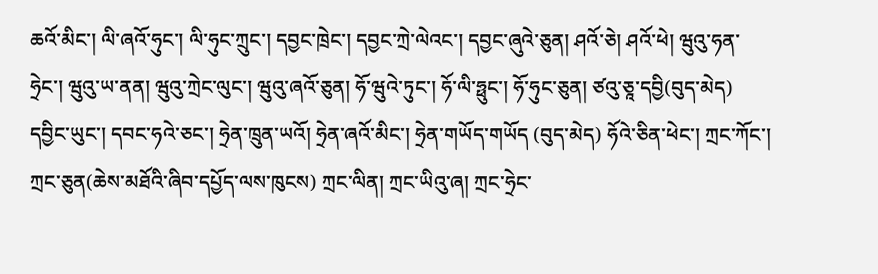ཆའོ་མིང་། ལི་ཞའོ་ཧུང་། ལི་ཧུང་ཀྲུང་། དབྱང་ཁྲེང་། དབྱང་ཀྲེ་ལེའང་། དབྱང་ཞུའེ་ཅུན། ཤའོ་ཅེ། ཤའོ་ཕེ། ཝུའུ་ཧན་ཧྲེང་། ཝུའུ་ཡ་ནན། ཝུའུ་ཀྲེང་ལུང་། ཝུའུ་ཞའོ་ཅུན། ཧོ་ཝུའེ་ཏུང་། ཧོ་ལི་ཧྥུང་། ཧོ་ཧུང་ཅུན། ཙའུ་ཅཱ་དབྱི(བུད་མེད) དབྱིང་ཡུང་། དབང་ཧའེ་ཅང་། ཧྲེན་ཁྲུན་ཡའོ། ཧྲེན་ཞའོ་མིང་། ཧྲེན་གཡོད་གཡོད (བུད་མེད) ཧོའེ་ཅིན་ཕེང་། ཀྲང་ཀོང་། ཀྲང་ཅུན(ཆེས་མཐོའི་ཞིབ་དཔྱོད་ལས་ཁུངས) ཀྲང་ལིན། ཀྲང་ཡིའུ་ཞ། ཀྲང་ཧྲེང་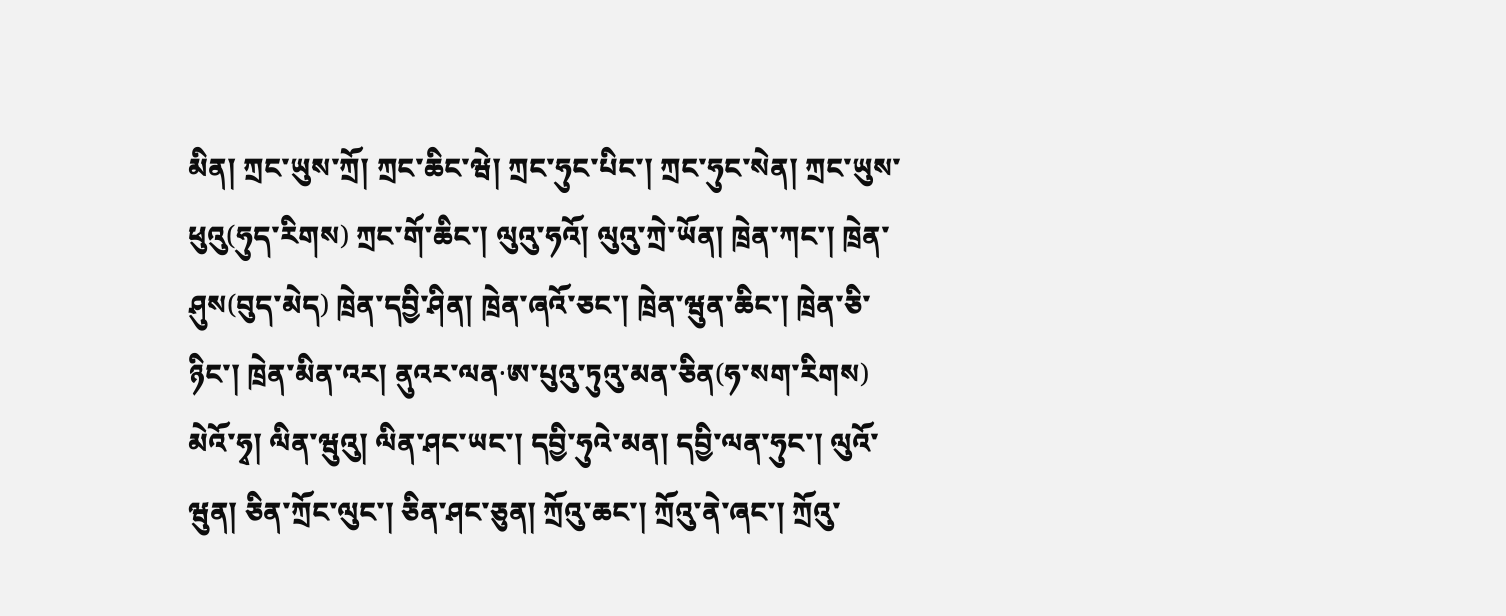མིན། ཀྲང་ཡུས་ཀྲོ། ཀྲང་ཆིང་ཝེ། ཀྲང་ཧུང་པིང་། ཀྲང་ཧུང་སེན། ཀྲང་ཡུས་ཕུའུ(ཧུད་རིགས) ཀྲང་གོ་ཆིང་། ལུའུ་ཧའོ། ལུའུ་ཀྲེ་ཡོན། ཁྲེན་ཀང་། ཁྲེན་ཤུས(བུད་མེད) ཁྲེན་དབྱི་ཤིན། ཁྲེན་ཞའོ་ཅང་། ཁྲེན་ཝུན་ཆིང་། ཁྲེན་ཅི་ཉིང་། ཁྲེན་མིན་འར། ནུའར་ལན·ཨ་པུའུ་ཏུའུ་མན་ཅིན(ཧ་སག་རིགས) མེའོ་ཧྭ། ལིན་ཝུའུ། ལིན་ཤང་ཡང་། དབྱི་ཧུའེ་མན། དབྱི་ལན་ཧུང་། ལུའོ་ཝུན། ཅིན་ཀྲོང་ལུང་། ཅིན་ཤང་ཅུན། ཀྲོའུ་ཆང་། ཀྲོའུ་ནེ་ཞང་། ཀྲོའུ་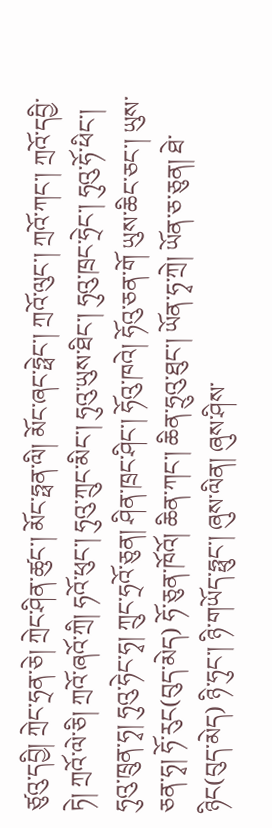ཙུའུ་དབྱི། ཀྲེང་ཧྲན་ཅེ། ཀྲེང་ཤིན་ཚུང་། མོང་ཧྥན་ལི། མོང་ཞང་ཧྥེང་། ཀྲའོ་ལུང་། ཀྲའོ་ཀང་། ཀྲའོ་དབྱི་ཏེ། ཀྲའོ་ལེ་ཅི། ཀྲའོ་ཞའོ་ཀྲི། ཧའོ་ཕུང་། ཧུའུ་ཀྲུང་མིང་། ཧུའུ་ཡུས་ཐིང་། ཧུའུ་ཁྲང་ཧྲེང་། ཧུའུ་ཧོ་ཕིང་། ཧུའུ་ཁྲུན་ཧྭ། ཧུའུ་ཧེང་ཧྭ། ཀྲུང་ཧྲའོ་ཅུན། ཤིན་ཁྲང་ཤིང་། ཧོའུ་ཁའེ། ཧོའུ་ཅན་གོ ཡུས་ཆིང་ཅང་། ཡུས་ཅན་ཧྭ། ཧོ་རུང(བུད་མེད) ཧོ་ཅུན་ཁོའོ། ཆིན་ཀང་། ཆིན་ཧྲུའུ་ཐུང་། ཡོན་ཧྭ་ཀྲེ། ཡོན་ཅ་ཅུན། ཐེ་ཉིང(བུད་མེད) ཉི་ཧུང་། ཉི་གཡོད་ཧྥུང་། ཞུས་ལིན། ཞུས་ཤིས་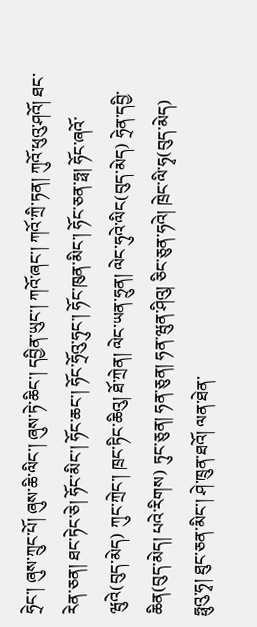ཧྲེང་། ཞུས་ཀྲུང་པོ། ཞུས་ཆི་ལིང་། ཞུས་ཏེ་ཆིང་། དབྱིན་ཡུང་། ཀའོ་ཞང་། ཀའོ་ཀྲི་ཏན། ཀུའོ་ཕུའུ་ཤའོ། ཐང་རེན་ཅན། ཐང་ཏེང་ཅེ། ཧོང་མིང་། ཧོང་ཆང་། ཧོང་ཧྲོའུ་ཧུང་། ཧོང་ཁུན་མིང་། ཧོང་ཅན་ཧྥ། ཧོང་ཞའོ་ཝུའེ(བུད་མེད) ཀུང་ཀྲེང་། ཁྲང་ཏིང་ཆིའུ། ཐོ་ཀྲེན། ལེང་ཡན་ཧྲུན། ལེང་ཧུའེ་ལིང(བུད་མེད) ཧྲེན་དབྱི་ཆིན(བུད་མེད། པའེ་རིགས) ཏུང་ཅུན། ཧན་ཅུན། ཧན་ཝུན་ཤིའུ། ཅིང་ཅུན་ཧའེ། ཁྲེང་ལི་ཧྭ(བུད་མེད) ཧྥུའུ་ཧྭ། ཐུང་ཅན་མིང་། ཤེ་ཁྲུན་ཐའོ། ལན་ཐེན་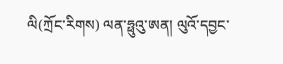ལི(ཀྲོང་རིགས) ལན་ཧྥུའུ་ཨན། ལུའོ་དབྱང་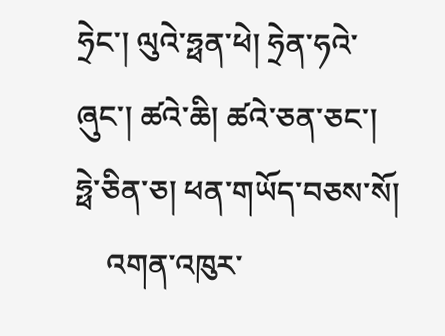ཧྲེང་། ལུའེ་ཧྥན་ཕེ། ཧྲེན་ཧའེ་ཞུང་། ཚའེ་ཆི། ཚའེ་ཅན་ཅང་། ཧྥེ་ཅིན་ཅ། ཕན་གཡོད་བཅས་སོ།
    འགན་འཁུར་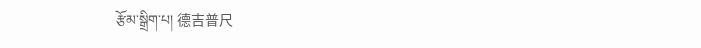རྩོམ་སྒྲིག་པ། 德吉普尺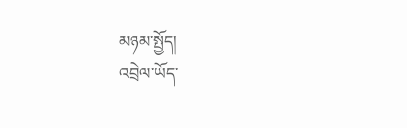མཉམ་སྤྱོད།
འབྲེལ་ཡོད་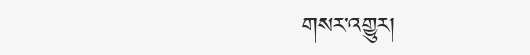གསར་འགྱུར།